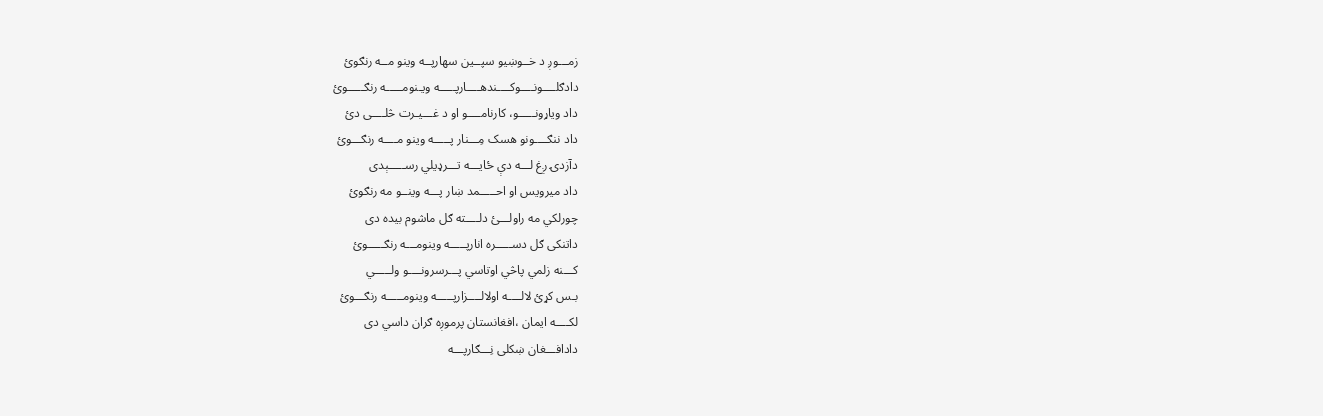زمـــوږ د خــوښیو سپــین سهارپــه وینو مــه رنګوئ
دادګلــــونــــوکــــندهــــارپـــــه ویـنومـــــه رنګـــــوئ
داد ویاړونـــــو، کارنامــــو او د غـــیـرت څلــــی دئ
داد ننګــــونو هسک مِـــنار پـــــه وینو مــــه رنګـــوئ
دآزدۍ ږغ لـــه دې ځایـــه تـــرډیلي رســـــېدی
داد میرویس او احـــــمد ښار پـــه وینــو مه رنګوئ
چورلکي مه راولـــئ دلــــته ګل ماشوم بیده دی
داتنکی ګل دســـــره انارپـــــه وینومـــه رنګـــــوئ
کـــنه زلمي پاڅي اوتاسي پـــرسرونــــو ولـــــي
بـس کړئ لالــــه اولالــــزارپـــــه وینومـــــه رنګـــوئ
لکــــه ایمان ،افغانستان پرموږه ګران داسي دی
دادافـــغان ښکلی نِـــګارپـــه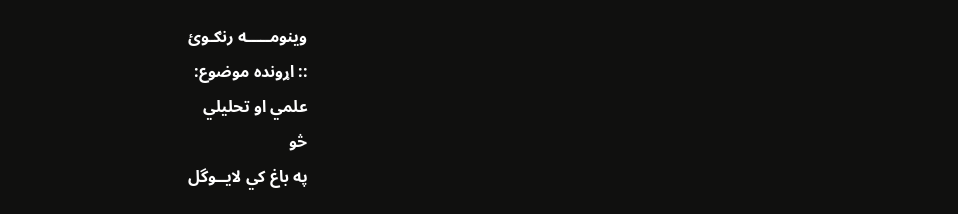وینومـــــه رنګـوئ
:: اړونده موضوع:
علمي او تحليلي
څو
په باغ كي لايــوگل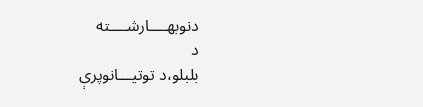دنوبهــــارشــــته
د
بلبلو،د توتيـــانوپرې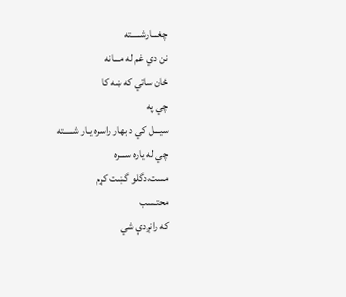چغـــارشـــــته
نن دي غم له مـــانه
ځان ساتي كه ښه كا
چي په
سيـــل کي د بهار راسره يـار شـــــته
چي له ياره ســـره
مست،دگلو گښت كړم
محتـسب
كه رانږدې شي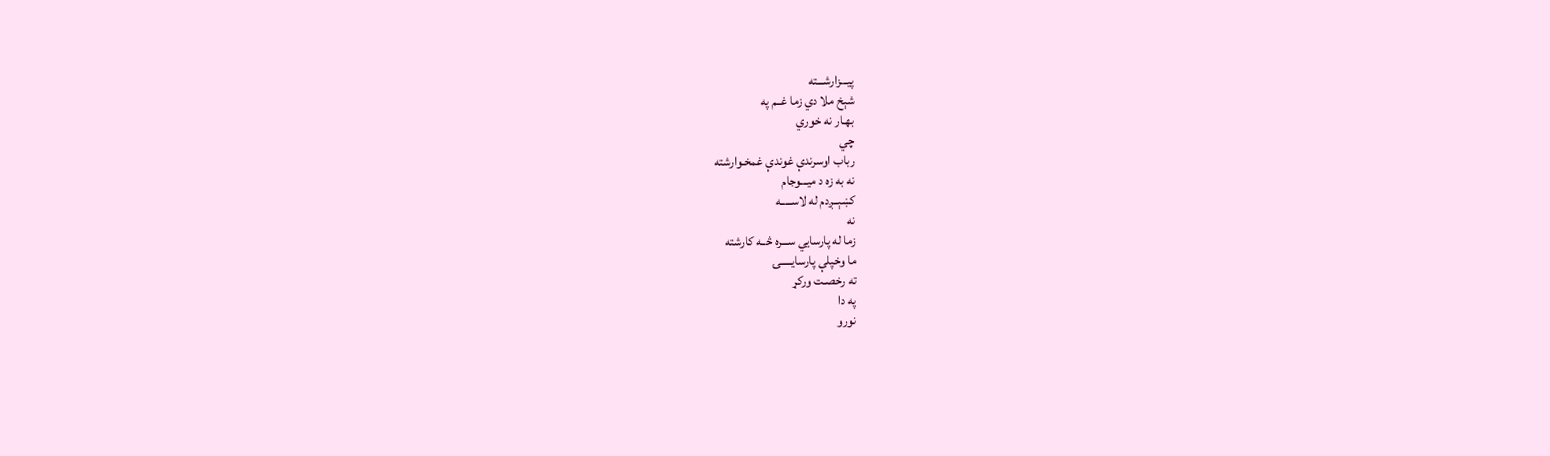پيـــزارشـــته
شېخ ملا دي زما غــم په
بهـار نه خوري
چي
رباب اوسرندې غوندې غمخـوارشته
نه به زه د ميـــوجام
كښېــږدم له لاســـــه
نه
زما له پارسايي ســـره څــه كارشته
ما وخپلې پارسايـــــۍ
ته رخصـت وركړ
په دا
نورو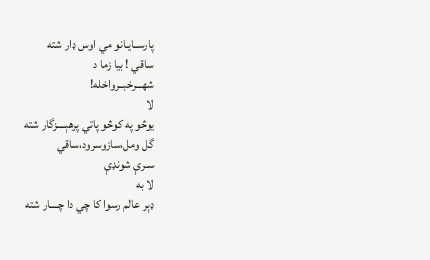پارســايـانو مي اوس ډار شته
ساقي ! بيا زما د
شهـــرخبــرواخله!
لا
يوڅو په كوڅو پاتي پرهېــــزگار شته
گل ومل،سازوسرود،ساقي
سـرې شونډې
لا به
ډېر عالم رسوا كا چي دا چــــار شته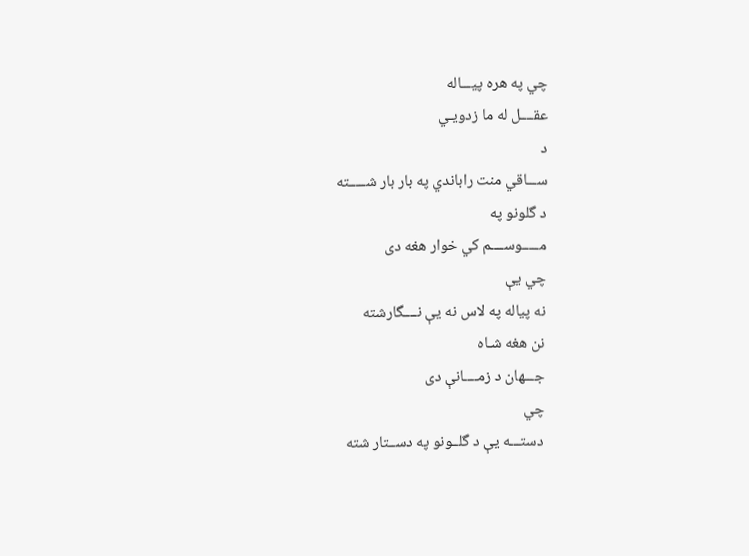چي په هره پيـــاله
عقــــل له ما زدويـي
د
ســـاقي منت راباندي په بار بار شـــــته
د گلونو په
مـــــوســــم كي خوار هغه دى
چي يې
نه پياله په لاس نه يې نــــگارشته
نن هغه شـاه
جـــهان د زمــــانې دى
چي
دستـــه يې د گلــونو په دســتار شته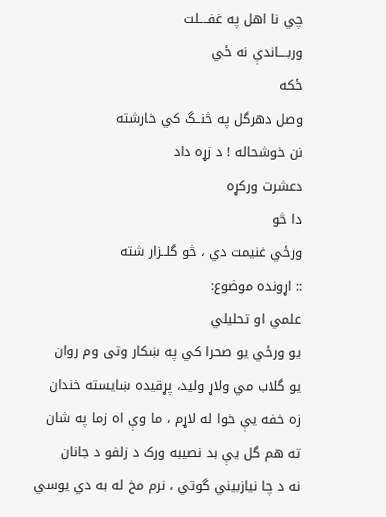چي نا اهل په غفــــلت
وربــــاندې نه ځي
ځكه
وصل دهرگل په څنــگ كي خارشته
نن خوشحاله ! د زړه داد
دعشرت وركړه
دا څو
ورځي غنيمت دي ، څو گلــزار شته
:: اړونده موضوع:
علمي او تحليلي
یو ورځي یو صحرا کي په ښکار وتی وم روان
یو گلاب مي ولاړ ولید، پړقیده ښایسته خندان
زه خفه یې خوا له لاړم ، ما وې اه زما په شان
ته هم گل یې بد نصیبه ورک د زلفو د جانان
نه د چا نیازبیني گوتي ، نرم مخ له به دي یوسي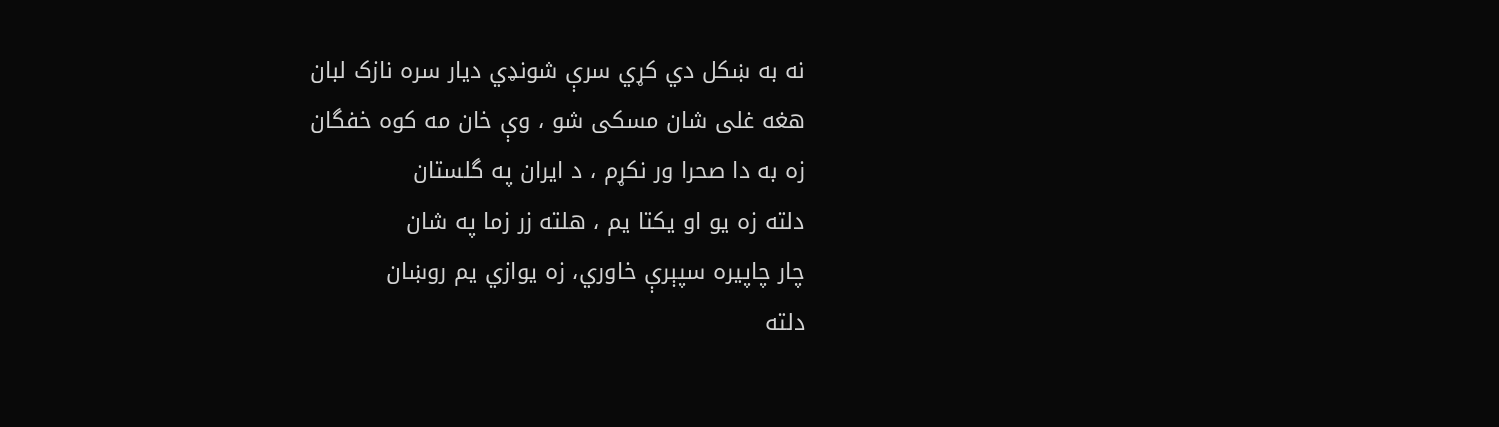نه به ښکل دي کړي سرې شونډي دیار سره نازک لبان
هغه غلی شان مسکی شو ، وې خان مه کوه خفگان
زه به دا صحرا ور نکړم ، د ایران په گلستان
دلته زه یو او یکتا یم ، هلته زر زما په شان
چار چاپیره سپېرې خاوري، زه یوازي یم روښان
دلته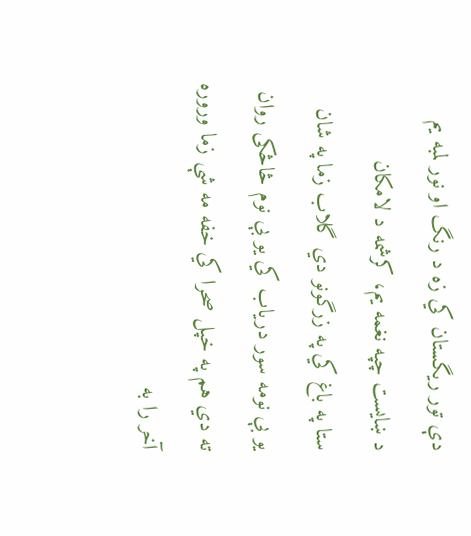دې تور ریگستان کي زه د رنگ او نور لمبه یم
د ښایست چپه نغمه یم، کرشمه د لامکان
ستا په باغ کي په زرگونو دي گلاب زما په شان
یو بې نومه سور دریاب کي یو بې نوم څاڅکی روان
ته دي هم په خپل صحرا کي خفه مه شې زما وروره
آخر را به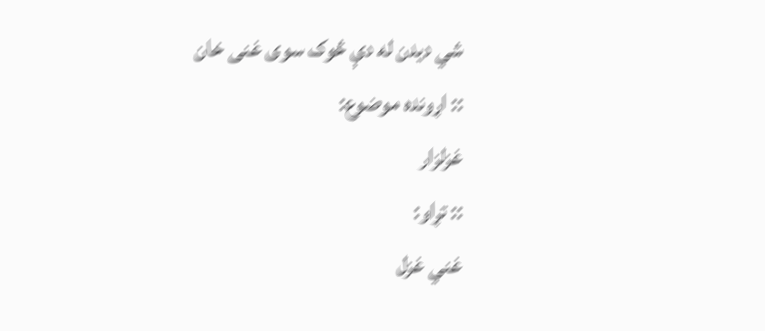شي دیدن له دې څوک سوی غنی خان
:: اړونده موضوع:
غزلزار
:: تړاو:
غني غزل